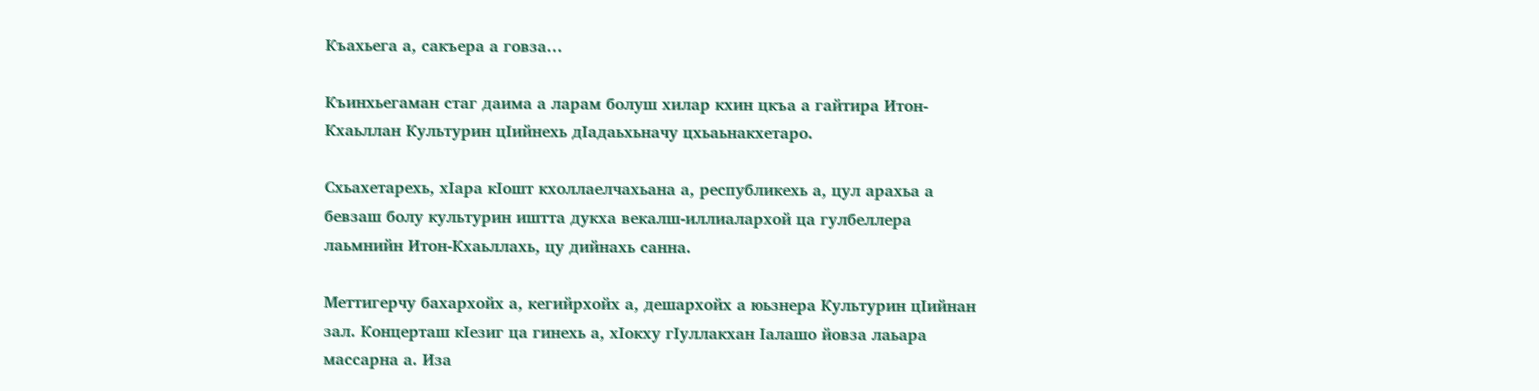Къахьега а, сакъера а говза…

Къинхьегаман стаг даима а ларам болуш хилар кхин цкъа а гайтира Итон-Кхаьллан Культурин цIийнехь дIадаьхьначу цхьаьнакхетаро.

Схьахетарехь, хIара кIошт кхоллаелчахьана а, республикехь а, цул арахьа а бевзаш болу культурин иштта дукха векалш-иллиалархой ца гулбеллера лаьмнийн Итон-Кхаьллахь, цу дийнахь санна.

Меттигерчу бахархойх а, кегийрхойх а, дешархойх а юьзнера Культурин цIийнан зал. Концерташ кIезиг ца гинехь а, хIокху гIуллакхан Iалашо йовза лаьара массарна а. Иза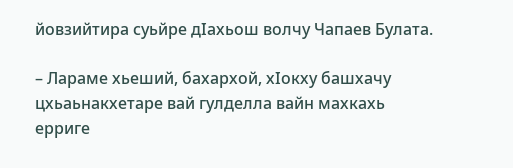йовзийтира суьйре дIахьош волчу Чапаев Булата.

– Лараме хьеший, бахархой, хIокху башхачу цхьаьнакхетаре вай гулделла вайн махкахь ерриге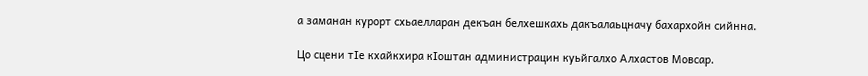а заманан курорт схьаелларан декъан белхешкахь дакъалаьцначу бахархойн сийнна.

Цо сцени тIе кхайкхира кIоштан администрацин куьйгалхо Алхастов Мовсар.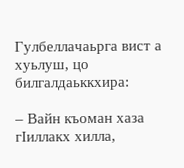Гулбеллачаьрга вист а хуьлуш, цо билгалдаьккхира:

– Вайн къоман хаза гIиллакх хилла,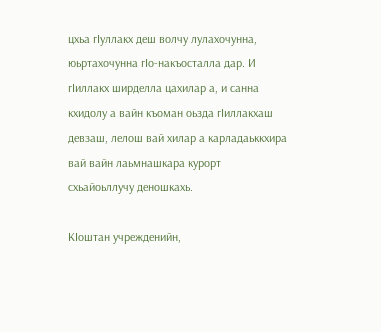цхьа гIуллакх деш волчу лулахочунна, юьртахочунна гIо-накъосталла дар. И гIиллакх ширделла цахилар а, и санна кхидолу а вайн къоман оьзда гIиллакхаш девзаш, лелош вай хилар а карладаьккхира вай вайн лаьмнашкара курорт схьайоьллучу деношкахь.

КIоштан учрежденийн,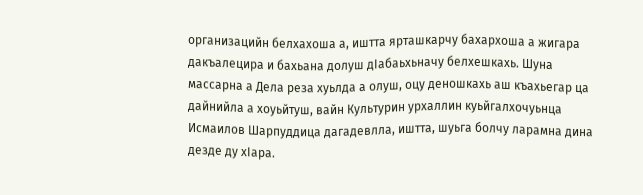организацийн белхахоша а, иштта ярташкарчу бахархоша а жигара дакъалецира и бахьана долуш дIабаьхьначу белхешкахь. Шуна массарна а Дела реза хуьлда а олуш, оцу деношкахь аш къахьегар ца дайнийла а хоуьйтуш, вайн Культурин урхаллин куьйгалхочуьнца Исмаилов Шарпуддица дагадевлла, иштта, шуьга болчу ларамна дина дезде ду хIара.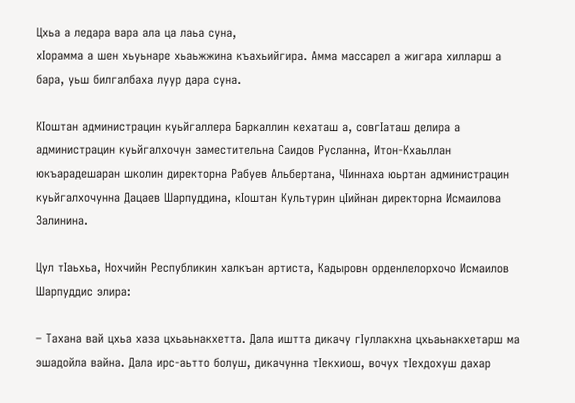Цхьа а ледара вара ала ца лаьа суна,
хIорамма а шен хьуьнаре хьаьжжина къахьийгира. Амма массарел а жигара хилларш а бара, уьш билгалбаха луур дара суна.

КIоштан администрацин куьйгаллера Баркаллин кехаташ а, совгIаташ делира а администрацин куьйгалхочун заместительна Саидов Русланна, Итон-Кхаьллан юкъарадешаран школин директорна Рабуев Альбертана, ЧIиннаха юьртан администрацин куьйгалхочунна Дацаев Шарпуддина, кIоштан Культурин цIийнан директорна Исмаилова Залинина.

Цул тIаьхьа, Нохчийн Республикин халкъан артиста, Кадыровн орденлелорхочо Исмаилов Шарпуддис элира:

– Тахана вай цхьа хаза цхьаьнакхетта. Дала иштта дикачу гIуллакхна цхьаьнакхетарш ма эшадойла вайна. Дала ирс-аьтто болуш, дикачунна тIекхиош, вочух тIехдохуш дахар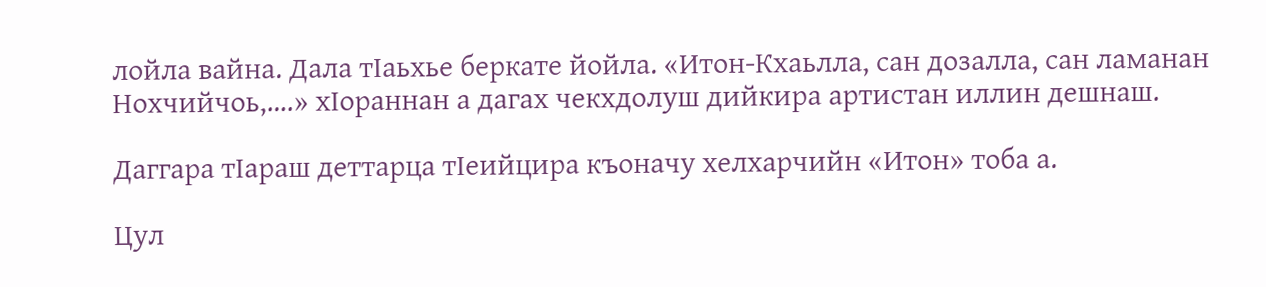лойла вайна. Дала тIаьхье беркате йойла. «Итон-Кхаьлла, сан дозалла, сан ламанан Нохчийчоь,….» хIораннан а дагах чекхдолуш дийкира артистан иллин дешнаш.

Даггара тIараш деттарца тIеийцира къоначу хелхарчийн «Итон» тоба а.

Цул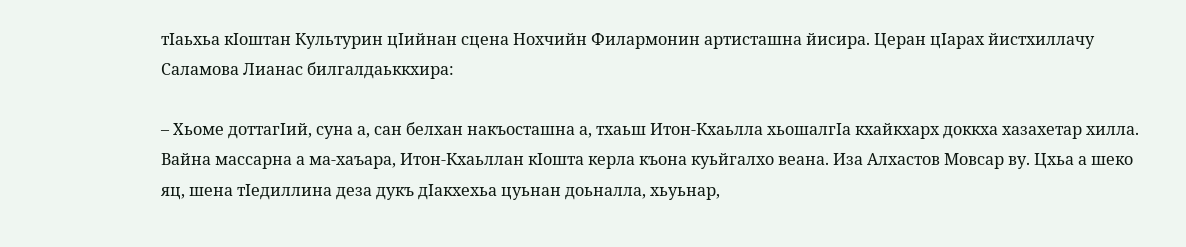тIаьхьа кIоштан Культурин цIийнан сцена Нохчийн Филармонин артисташна йисира. Церан цIарах йистхиллачу Саламова Лианас билгалдаьккхира:

– Хьоме доттагIий, суна а, сан белхан накъосташна а, тхаьш Итон-Кхаьлла хьошалгIа кхайкхарх доккха хазахетар хилла. Вайна массарна а ма-хаъара, Итон-Кхаьллан кIошта керла къона куьйгалхо веана. Иза Алхастов Мовсар ву. Цхьа а шеко яц, шена тIедиллина деза дукъ дIакхехьа цуьнан доьналла, хьуьнар,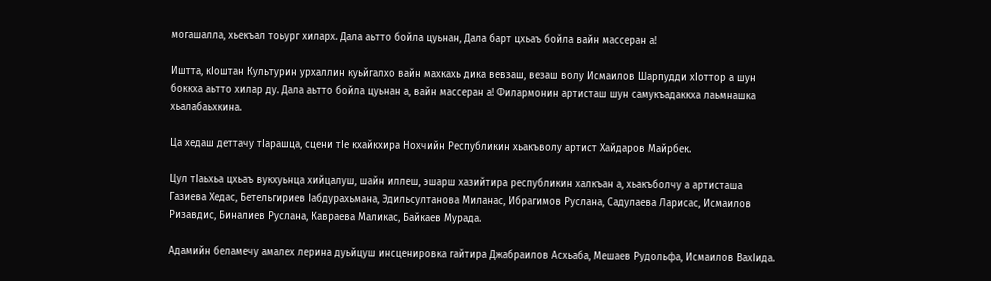могашалла, хьекъал тоьург хиларх. Дала аьтто бойла цуьнан, Дала барт цхьаъ бойла вайн массеран а!

Иштта, кIоштан Культурин урхаллин куьйгалхо вайн махкахь дика вевзаш, везаш волу Исмаилов Шарпудди хIоттор а шун боккха аьтто хилар ду. Дала аьтто бойла цуьнан а, вайн массеран а! Филармонин артисташ шун самукъадаккха лаьмнашка хьалабаьхкина.

Ца хедаш деттачу тIарашца, сцени тIе кхайкхира Нохчийн Республикин хьакъволу артист Хайдаров Майрбек.

Цул тIаьхьа цхьаъ вукхуьнца хийцалуш, шайн иллеш, эшарш хазийтира республикин халкъан а, хьакъболчу а артисташа Газиева Хедас, Бетельгириев Iабдурахьмана, Эдильсултанова Миланас, Ибрагимов Руслана, Садулаева Ларисас, Исмаилов Ризавдис, Биналиев Руслана, Кавраева Маликас, Байкаев Мурада.

Адамийн беламечу амалех лерина дуьйцуш инсценировка гайтира Джабраилов Асхьаба, Мешаев Рудольфа, Исмаилов ВахIида.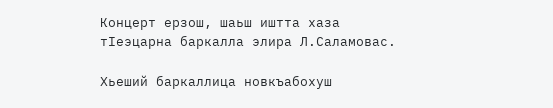Концерт ерзош, шаьш иштта хаза тIеэцарна баркалла элира Л.Саламовас.

Хьеший баркаллица новкъабохуш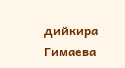дийкира Гимаева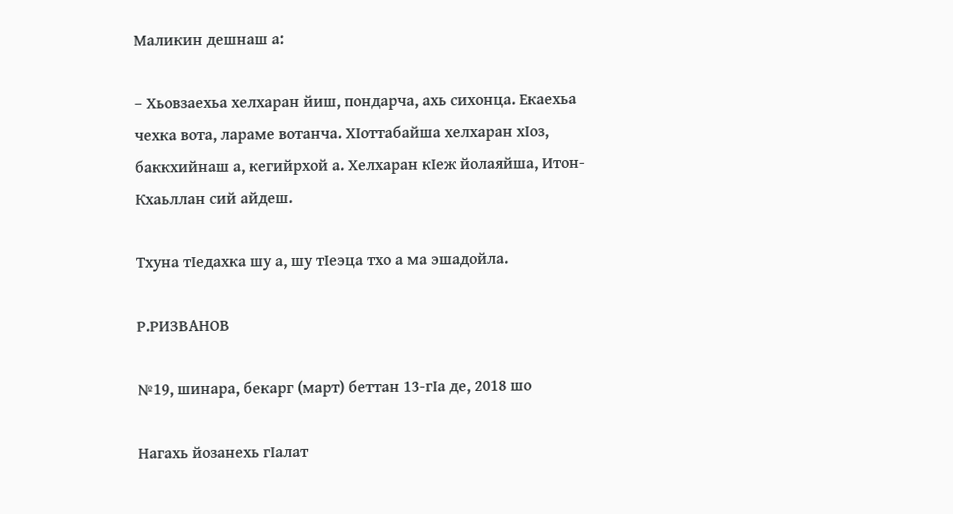Маликин дешнаш а:

– Хьовзаехьа хелхаран йиш, пондарча, ахь сихонца. Екаехьа чехка вота, лараме вотанча. ХIоттабайша хелхаран хIоз, баккхийнаш а, кегийрхой а. Хелхаран кIеж йолаяйша, Итон-Кхаьллан сий айдеш.

Тхуна тIедахка шу а, шу тIеэца тхо а ма эшадойла.

Р.РИЗВАНОВ

№19, шинара, бекарг (март) беттан 13-гIа де, 2018 шо

Нагахь йозанехь гIалат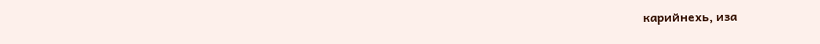карийнехь, иза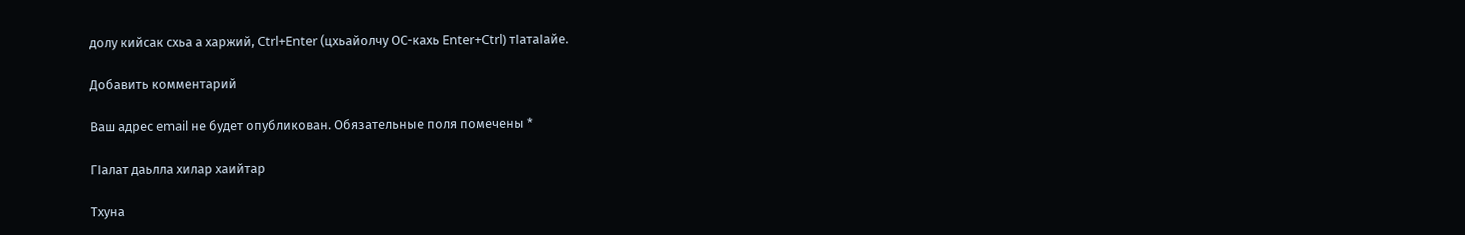долу кийсак схьа а харжий, Ctrl+Enter (цхьайолчу ОС-кахь Enter+Ctrl) тIатаIайе.

Добавить комментарий

Ваш адрес email не будет опубликован. Обязательные поля помечены *

ГIалат даьлла хилар хаийтар

Тхуна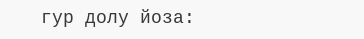гур долу йоза: